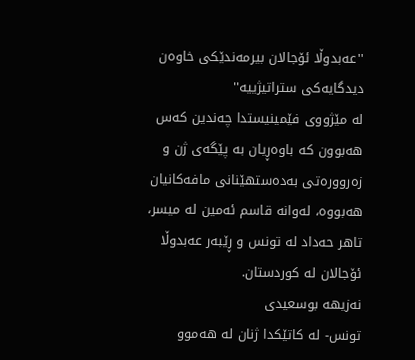''عەبدوڵا ئۆجالان بیرمەندێکی خاوەن دیدگایەکی ستراتیژییە''
لە مێژووی فێمینیستدا چەندین کەس هەبوون کە باوەڕیان بە پێگەی ژن و زەروورەتی بەدەستهێنانی مافەکانیان هەبووە، لەوانە قاسم ئەمین لە میسر، تاهر حەداد لە تونس و ڕێبەر عەبدوڵا ئۆجالان لە کوردستان.
نەزیهە بوسعیدی
تونس- لە کاتێکدا ژنان لە هەموو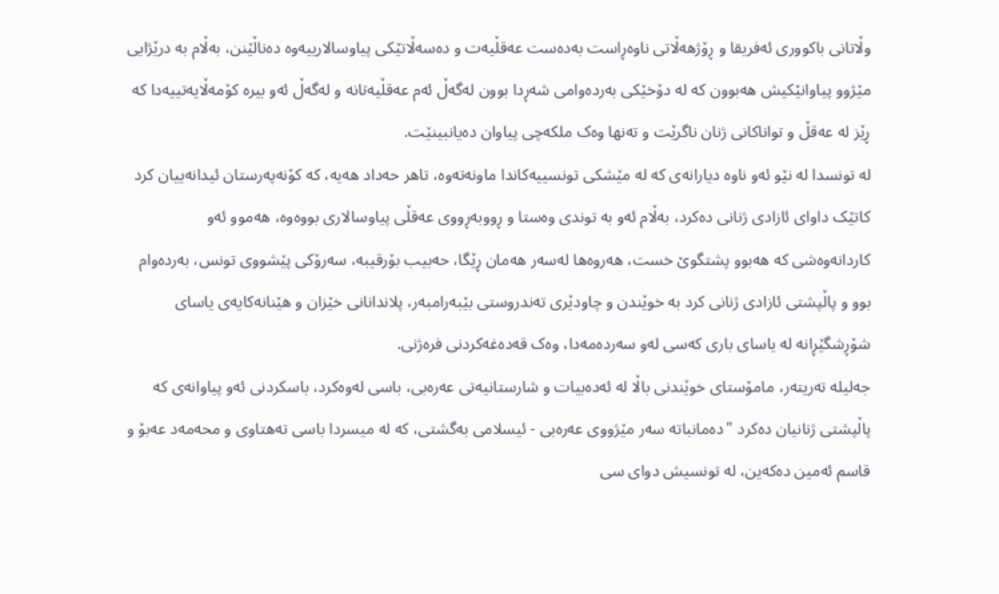وڵاتانی باکووری ئەفریقا و ڕۆژهەڵاتی ناوەڕاست بەدەست عەقڵیەت و دەسەڵاتێکی پیاوسالارییەوە دەناڵێنن، بەڵام بە درێژایی مێژوو پیاوانێکیش هەبوون کە لە دۆخێکی بەردەوامی شەڕدا بوون لەگەڵ ئەم عەقڵیەتانە و لەگەڵ ئەو بیرە کۆمەڵایەتییەدا کە ڕێز لە عەقڵ و تواناکانی ژنان ناگرێت و تەنها وەک ملکەچی پیاوان دەیانبینێت.
لە تونسدا لە نێو ئەو ناوە دیارانەی کە لە مێشکی تونسییەکاندا ماونەتەوە، تاهر حەداد هەیە، کە کۆنەپەرستان ئیدانەییان کرد کاتێک داوای ئازادی ژنانی دەکرد، بەڵام ئەو بە توندی وەستا و ڕووبەڕووی عەقڵی پیاوسالاری بووەوە، هەموو ئەو کاردانەوەشی کە هەبوو پشتگوێ خست، هەروەها لەسەر هەمان ڕێگا، حەبیب بۆرقیبە، سەرۆکی پێشووی تونس، بەردەوام بوو و پاڵپشتی ئازادی ژنانی کرد بە خوێندن و چاودێری تەندروستی بێبەرامبەر، پلاندانانی خێزان و هێنانەکایەی یاسای شۆڕشگێڕانە لە یاسای باری کەسی لەو سەردەمەدا، وەک قەدەغەکردنی فرەژنی.
جەلیلە تەریتەر، مامۆستای خوێندنی باڵا لە ئەدەبیات و شارستانیەتی عەرەبی، باسی لەوەکرد، باسکردنی ئەو پیاوانەی کە پاڵپشتی ژنانیان دەکرد "دەمانباتە سەر مێژووی عەرەبی - ئیسلامی بەگشتی، کە لە میسردا باسی تەهتاوی و محەمەد عەبۆ و قاسم ئەمین دەکەین، لە تونسیش دوای سی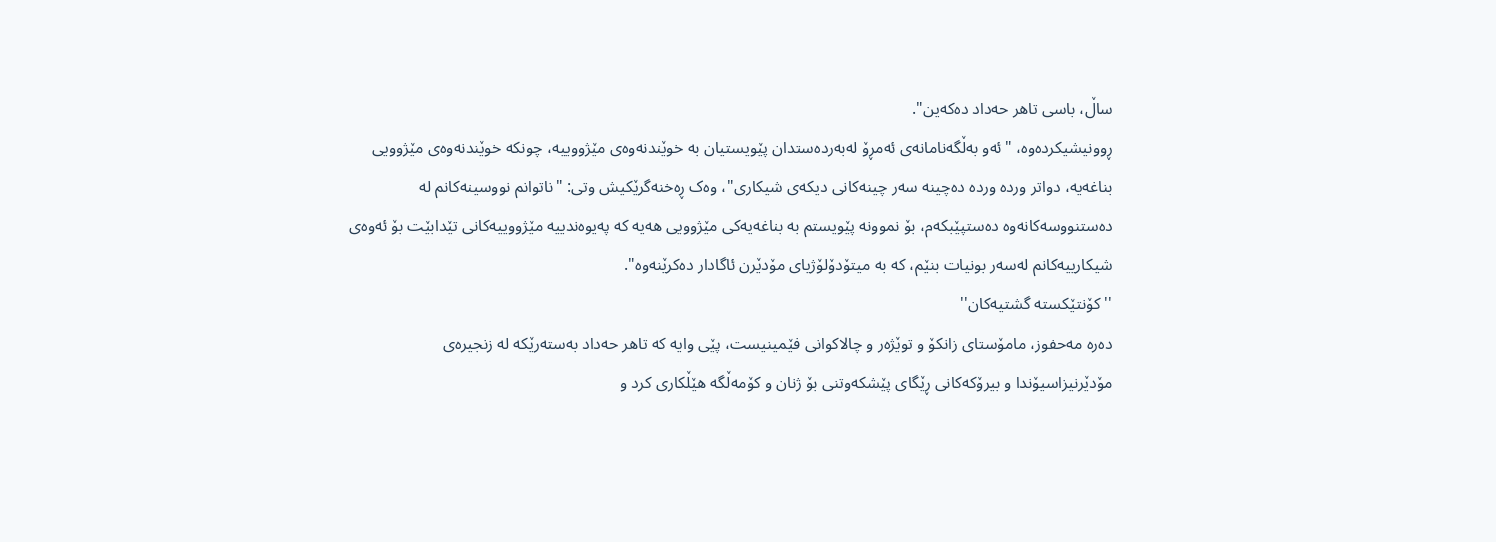ساڵ، باسی تاهر حەداد دەکەین".
ڕوونیشیکردەوە، "ئەو بەڵگەنامانەی ئەمڕۆ لەبەردەستدان پێویستیان بە خوێندنەوەی مێژووییە، چونکە خوێندنەوەی مێژوویی بناغەیە، دواتر وردە وردە دەچینە سەر چینەکانی دیکەی شیکاری"، وەک ڕەخنەگرێکیش وتی: "ناتوانم نووسینەکانم لە دەستنووسەکانەوە دەستپێبکەم، بۆ نموونە پێویستم بە بناغەیەکی مێژوویی هەیە کە پەیوەندییە مێژووییەکانی تێدابێت بۆ ئەوەی شیکارییەکانم لەسەر بونیات بنێم، کە بە میتۆدۆلۆژیای مۆدێرن ئاگادار دەکرێنەوە".
''کۆنتێکستە گشتیەکان''
دەرە مەحفوز، مامۆستای زانکۆ و توێژەر و چالاکوانی فێمینیست، پێی وایە کە تاهر حەداد بەستەرێکە لە زنجیرەی مۆدێرنیزاسیۆندا و بیرۆکەکانی ڕێگای پێشکەوتنی بۆ ژنان و کۆمەڵگە هێڵکاری کرد و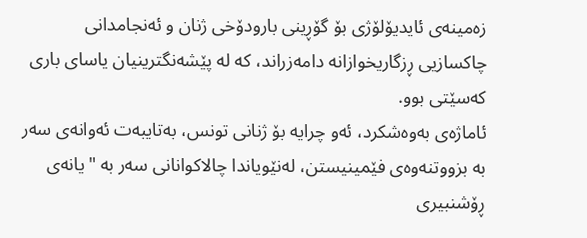زەمینەی ئایدیۆلۆژی بۆ گۆڕینی بارودۆخی ژنان و ئەنجامدانی چاکسازیی ڕزگاریخوازانە دامەزراند، کە لە پێشەنگترینیان یاسای باری کەسێتی بوو.
ئاماژەی بەوەشکرد، ئەو چرایە بۆ ژنانی تونس، بەتایبەت ئەوانەی سەر بە بزووتنەوەی فێمینیستن، لەنێویاندا چالاکوانانی سەر بە "یانەی ڕۆشنبیری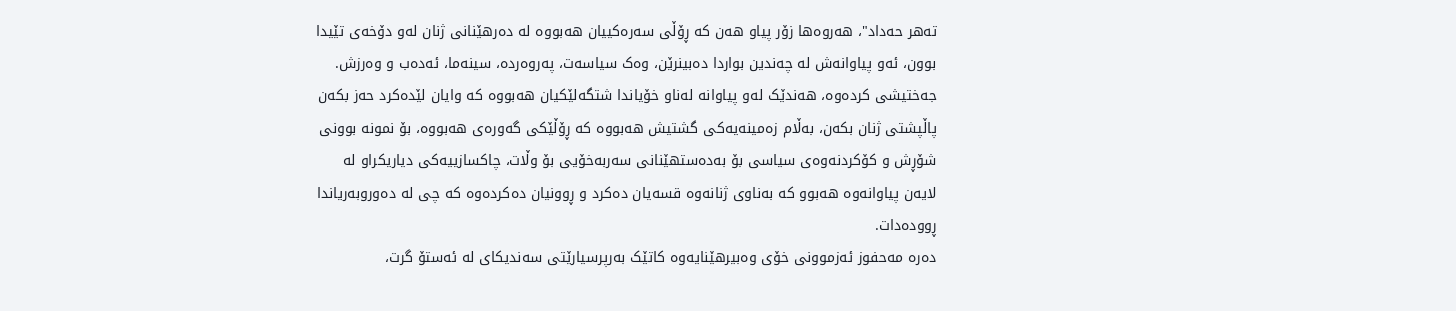تەهر حەداد"، هەروەها زۆر پیاو هەن کە ڕۆڵی سەرەکییان هەبووە لە دەرهێنانی ژنان لەو دۆخەی تێیدا بوون، ئەو پیاوانەش لە چەندین بواردا دەبینرێن، وەک سیاسەت، پەروەردە، سینەما، ئەدەب و وەرزش.
جەختیشی کردەوە، هەندێک لەو پیاوانە لەناو خۆیاندا شتگەلێکیان هەبووە کە وایان لێدەکرد حەز بکەن پاڵپشتی ژنان بکەن، بەڵام زەمینەیەکی گشتیش هەبووە کە ڕۆڵێکی گەورەی هەبووە، بۆ نمونە بوونی شۆڕش و کۆکردنەوەی سیاسی بۆ بەدەستهێنانی سەربەخۆیی بۆ وڵات، چاکسازییەکی دیاریکراو لە لایەن پیاوانەوە هەبوو کە بەناوی ژنانەوە قسەیان دەکرد و ڕوونیان دەکردەوە کە چی لە دەوروبەریاندا ڕوودەدات.
دەرە مەحفوز ئەزموونی خۆی وەبیرهێنایەوە کاتێک بەرپرسیارێتی سەندیکای لە ئەستۆ گرت،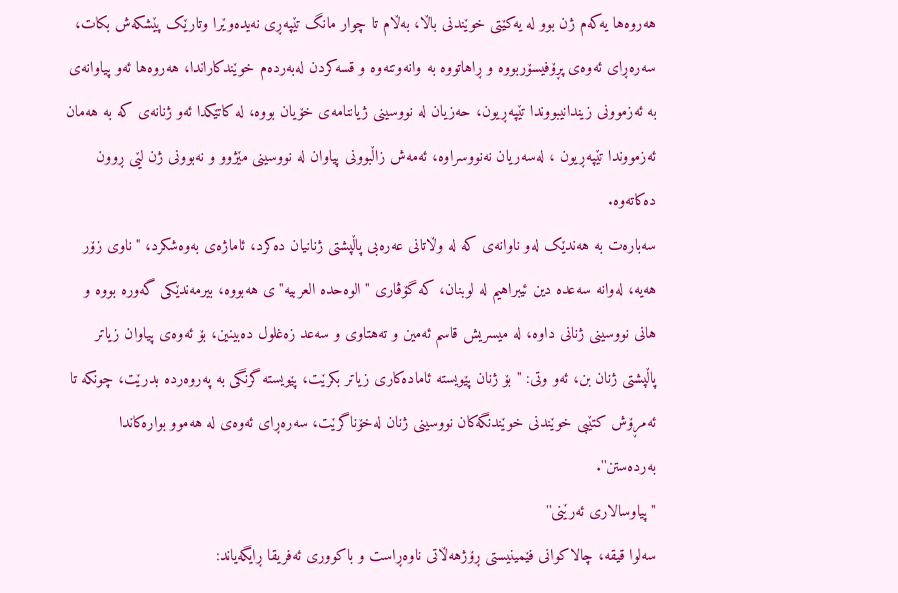هەروەها یەکەم ژن بوو لە یەکێتی خوێندنی باڵا، بەڵام تا چوار مانگ تێپەڕی نەیدەوێرا وتارێک پێشکەش بکات، سەرەڕای ئەوەی پڕۆفیسۆربووە و ڕاهاتووە بە وانەوتنەوە و قسەکردن لەبەردەم خوێندکاراندا، هەروەها ئەو پیاوانەی بە ئەزموونی زیندانیبووندا تێپەڕیون، حەزیان لە نووسینی ژیاننامەی خۆیان بووە، لە کاتێکدا ئەو ژنانەی کە بە هەمان ئەزمووندا تێپەڕیون ، لەسەریان نەنووسراوە، ئەمەش زاڵبوونی پیاوان لە نووسینی مێژوو و نەبوونی ژن لێی ڕوون دەکاتەوە.
سەبارەت بە هەندێک لەو ناوانەی کە لە وڵاتانی عەرەبی پاڵپشتی ژنانیان دەکرد، ئاماژەی بەوەشکرد، "ناوی زۆر هەیە، لەوانە سەعدە دین ئیبراهیم لە لوبنان، کە گۆڤاری ''الوەحدە العربیە''ی هەبووە، بیرمەندێکی گەورە بووە و هانی نووسینی ژنانی داوە، لە میسریش قاسم ئەمین و تەهتاوی و سەعد زەغلول دەبینین، بۆ ئەوەی پیاوان زیاتر پاڵپشتی ژنان بن، ئەو وتی: ''بۆ ژنان پێویستە ئامادەکاری زیاتر بکرێت، پێویستە گرنگی بە پەروەردە بدرێت، چونکە تا ئەمڕۆش کتێبی خوێندنی خوێندنگەکان نووسینی ژنان لەخۆناگرێت، سەرەڕای ئەوەی لە هەموو بوارەکاندا بەردەستن''.
''پیاوسالاری ئەرێنی''
سەلوا قیقە، چالاکوانی فێمینیستی ڕۆژهەڵاتی ناوەڕاست و باکووری ئەفریقا ڕایگەیاند: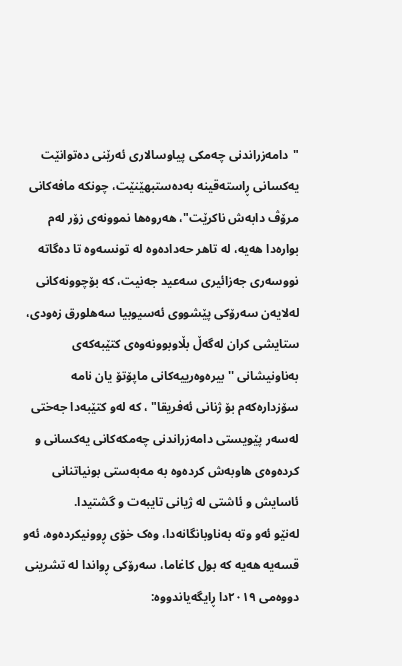"دامەزراندنی چەمکی پیاوسالاری ئەرێنی دەتوانێت یەکسانی ڕاستەقینە بەدەستبهێنێت، چونکە مافەکانی مرۆڤ دابەش ناکرێت"، هەروەها نموونەی زۆر لەم بوارەدا هەیە، لە تاهر حەدادەوە لە تونسەوە تا دەگاتە نووسەری جەزائیری سەعید جەنیت، کە بۆچوونەکانی لەلایەن سەرۆکی پێشووی ئەسیوبیا سەهلورق زەودی، ستایشی کران لەگەڵ بڵاوبوونەوەی کتێبەکەی بەناونیشانی ''بیرەوەرییەکانی ماپۆتۆ یان نامە سۆزدارەکەم بۆ ژنانی ئەفریقا" ، کە لەو کتێبەدا جەختی لەسەر پێویستی دامەزراندنی چەمکەکانی یەکسانی و کردەوەی هاوبەش کردەوە بە مەبەستی بونیاتنانی ئاسایش و ئاشتی لە ژیانی تایبەت و گشتیدا.
لەنێو ئەو وتە بەناوبانگانەدا، وەک خۆی ڕوونیکردەوە، ئەو قسەیە هەیە کە بول کاغاما، سەرۆکی ڕواندا لە تشرینی دووەمی ٢٠١٩دا ڕایگەیاندووە: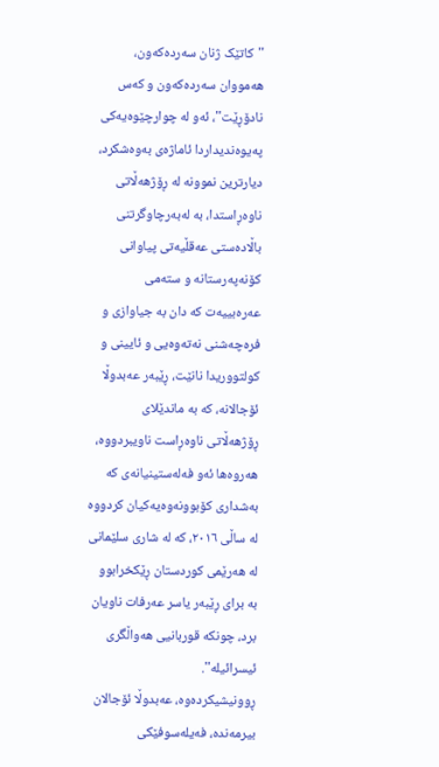''کاتێک ژنان سەردەکەون، هەمووان سەردەکەون و کەس نادۆڕێت''، ئەو لە چوارچێوەیەکی پەیوەندیداردا ئاماژەی بەوەشکرد، دیارترین نموونە لە ڕۆژهەڵاتی ناوەڕاستدا، بە لەبەرچاوگرتنی باڵادەستی عەقڵیەتی پیاوانی کۆنەپەرستانە و ستەمی عەرەبییەت کە دان بە جیاوازی و فرەچەشنی نەتەوەیی و ئایینی و کولتووریدا نانێت، ڕێبەر عەبدوڵا ئۆجالانە، کە بە ماندێلای ڕۆژهەڵاتی ناوەڕاست ناویبردووە، هەروەها ئەو فەلەستینیانەی کە بەشداری کۆبوونەوەیەکیان کردووە لە ساڵی ٢٠١٦، کە لە شاری سلێمانی لە هەرێمی کوردستان ڕێکخرابوو بە برای ڕێبەر یاسر عەرفات ناویان برد، چونکە قوربانیی هەواڵگری ئیسرائیلە''.
ڕوونیشیکردەوە، عەبدوڵا ئۆجالان بیرمەندە، فەیلەسوفێکی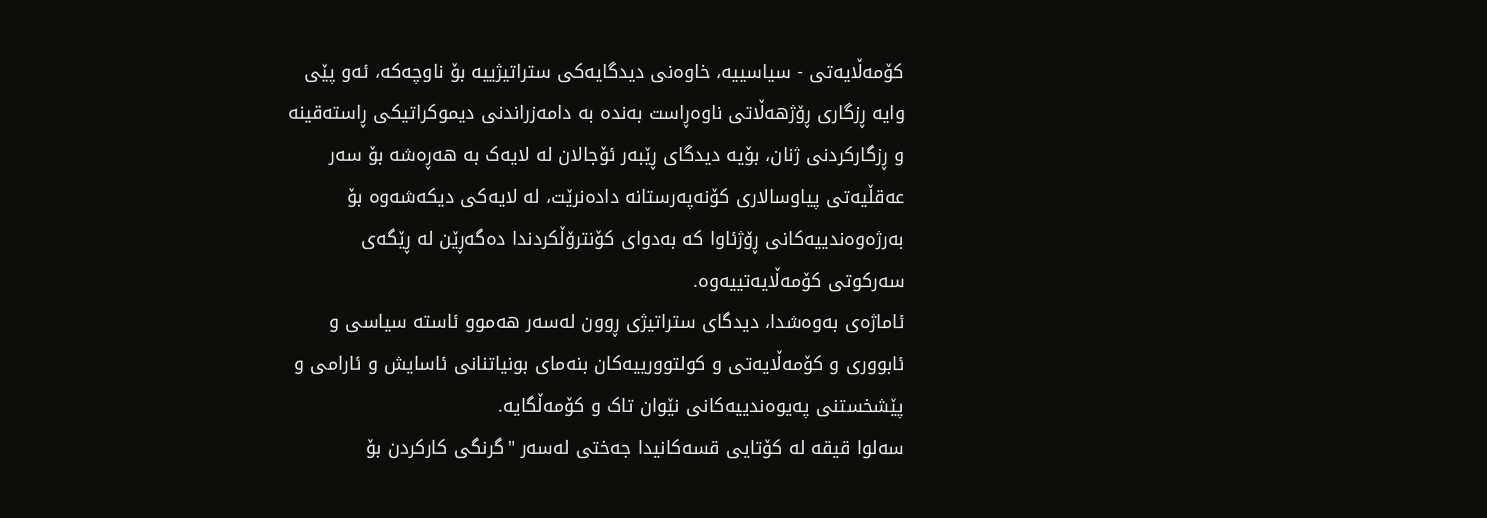کۆمەڵایەتی - سیاسییە، خاوەنی دیدگایەکی ستراتیژییە بۆ ناوچەکە، ئەو پێی وایە ڕزگاری ڕۆژهەڵاتی ناوەڕاست بەندە بە دامەزراندنی دیموکراتیکی ڕاستەقینە و ڕزگارکردنی ژنان، بۆیە دیدگای ڕێبەر ئۆجالان لە لایەک بە هەڕەشە بۆ سەر عەقڵیەتی پیاوسالاری کۆنەپەرستانە دادەنرێت، لە لایەکی دیکەشەوە بۆ بەرژەوەندییەکانی ڕۆژئاوا کە بەدوای کۆنترۆڵکردندا دەگەڕێن لە ڕێگەی سەرکوتی کۆمەڵایەتییەوە.
ئاماژەی بەوەشدا، دیدگای ستراتیژی ڕوون لەسەر هەموو ئاستە سیاسی و ئابووری و کۆمەڵایەتی و کولتوورییەکان بنەمای بونیاتنانی ئاسایش و ئارامی و پێشخستنی پەیوەندییەکانی نێوان تاک و کۆمەڵگایە.
سەلوا قیقە لە کۆتایی قسەکانیدا جەختی لەسەر "گرنگی کارکردن بۆ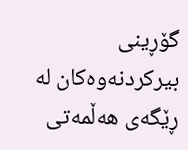گۆڕینی بیرکردنەوەکان لە ڕێگەی هەڵمەتی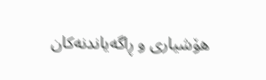هۆشیاری و ڕاگەیاندنەکان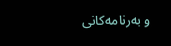و بەرنامەکانی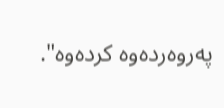پەروەردەوە کردەوە".